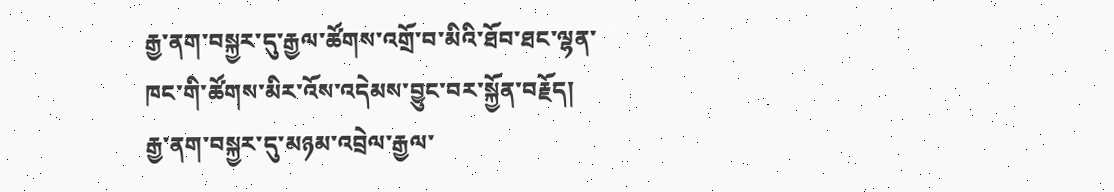རྒྱ་ནག་བསྐྱར་དུ་རྒྱལ་ཚོགས་འགྲོ་བ་མིའི་ཐོབ་ཐང་ལྷན་ཁང་གི་ཚོགས་མིར་འོས་འདེམས་བྱུང་བར་སྐྱོན་བརྗོད།
རྒྱ་ནག་བསྐྱར་དུ་མཉམ་འབྲེལ་རྒྱལ་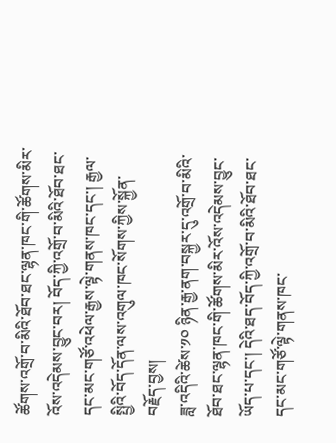ཚོགས་འགྲོ་བ་མིའི་ཐོབ་ཐང་ལྷན་ཁང་གི་ཚོགས་མིར་འོས་འདེམས་བྱུང་བར། བོད་ཀྱི་འགྲོ་བ་མིའི་ཐོབ་ཐང་དང་མང་གཙོ་འཕེལ་རྒྱས་ལྟེ་གནས་ཁང་དང་། རྒྱལ་སྤྱིའི་བོད་དོན་ལས་འགུལ་ཁང་སོགས་ཀྱིས་སྐྱོན་བརྗོད་བྱས།
ཟླ་འདིའི་ཚེས་༡༠ ཉིན་རྒྱ་ནག་བསྐྱར་དུ་འགྲོ་བ་མིའི་ཐོབ་ཐང་ལྷན་ཁང་གི་ཚོགས་མིར་འོས་འདེམས་བྱུང་ཡོད་པ་དང་། དེའི་ཐད་བོད་ཀྱི་འགྲོ་བ་མིའི་ཐོབ་ཐང་དང་མང་གཙོ་ལྟེ་གནས་ཁང་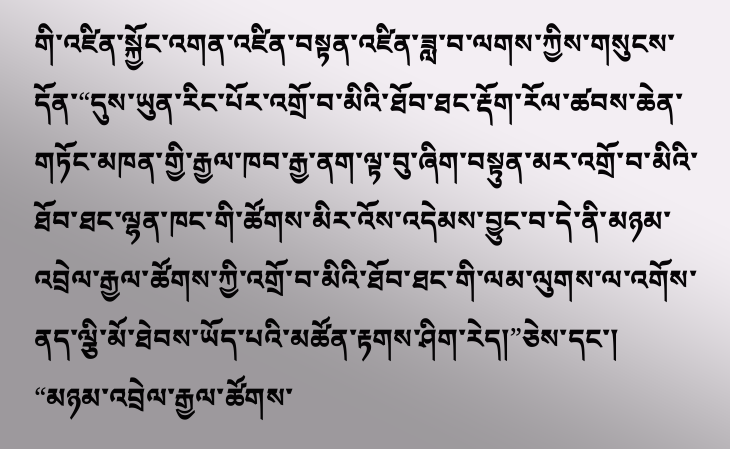གི་འཛིན་སྐྱོང་འགན་འཛིན་བསྟན་འཛིན་ཟླ་བ་ལགས་ཀྱིས་གསུངས་དོན་“དུས་ཡུན་རིང་པོར་འགྲོ་བ་མིའི་ཐོབ་ཐང་རྡོག་རོལ་ཚབས་ཆེན་གཏོང་མཁན་གྱི་རྒྱལ་ཁབ་རྒྱ་ནག་ལྟ་བུ་ཞིག་བསྟུན་མར་འགྲོ་བ་མིའི་ཐོབ་ཐང་ལྷན་ཁང་གི་ཚོགས་མིར་འོས་འདེམས་བྱུང་བ་དེ་ནི་མཉམ་འབྲེལ་རྒྱལ་ཚོགས་ཀྱི་འགྲོ་བ་མིའི་ཐོབ་ཐང་གི་ལམ་ལུགས་ལ་འགོས་ནད་ལྕི་མོ་ཐེབས་ཡོད་པའི་མཚོན་རྟགས་ཤིག་རེད།”ཅེས་དང་།
“མཉམ་འབྲེལ་རྒྱལ་ཚོགས་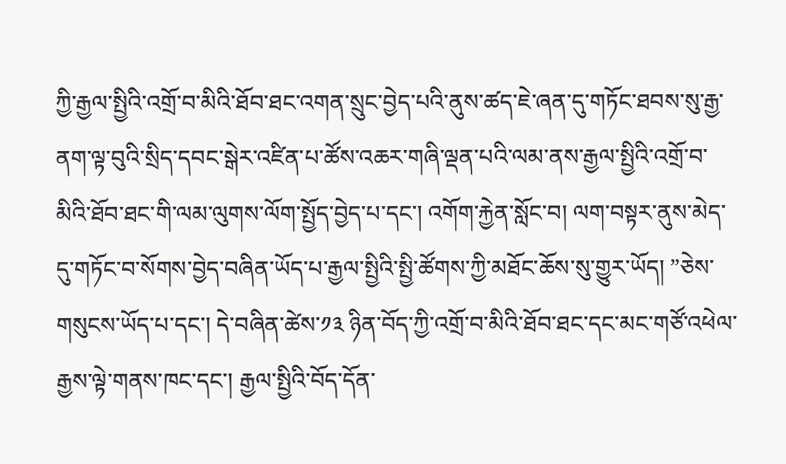ཀྱི་རྒྱལ་སྤྱིའི་འགྲོ་བ་མིའི་ཐོབ་ཐང་འགན་སྲུང་བྱེད་པའི་ནུས་ཚད་ཇེ་ཞན་དུ་གཏོང་ཐབས་སུ་རྒྱ་ནག་ལྟ་བུའི་སྲིད་དབང་སྒེར་འཛིན་པ་ཚོས་འཆར་གཞི་ལྡན་པའི་ལམ་ནས་རྒྱལ་སྤྱིའི་འགྲོ་བ་མིའི་ཐོབ་ཐང་གི་ལམ་ལུགས་ལོག་སྤྱོད་བྱེད་པ་དང་། འགོག་རྐྱེན་སློང་བ། ལག་བསྟར་ནུས་མེད་དུ་གཏོང་བ་སོགས་བྱེད་བཞིན་ཡོད་པ་རྒྱལ་སྤྱིའི་སྤྱི་ཚོགས་ཀྱི་མཐོང་ཆོས་སུ་གྱུར་ཡོད། ”ཅེས་གསུངས་ཡོད་པ་དང་། དེ་བཞིན་ཚེས་༡༣ ཉིན་བོད་ཀྱི་འགྲོ་བ་མིའི་ཐོབ་ཐང་དང་མང་གཙོ་འཕེལ་རྒྱས་ལྟེ་གནས་ཁང་དང་། རྒྱལ་སྤྱིའི་བོད་དོན་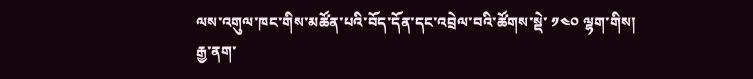ལས་འགུལ་ཁང་གིས་མཚོན་པའི་བོད་དོན་དང་འབྲེལ་བའི་ཚོགས་སྡེ་ ༡༤༠ ལྷག་གིས།
རྒྱ་ནག་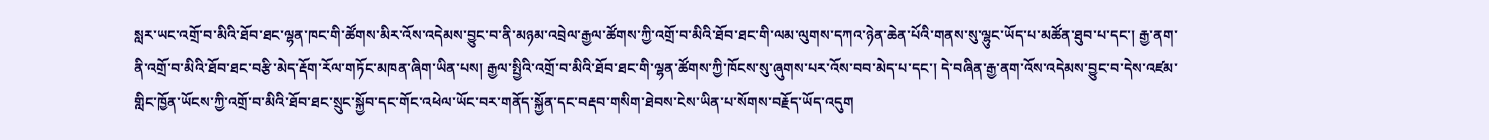སླར་ཡང་འགྲོ་བ་མིའི་ཐོབ་ཐང་ལྷན་ཁང་གི་ཚོགས་མིར་འོས་འདེམས་བྱུང་བ་ནི་མཉམ་འབྲེལ་རྒྱལ་ཚོགས་ཀྱི་འགྲོ་བ་མིའི་ཐོབ་ཐང་གི་ལམ་ལུགས་དཀའ་ཉེན་ཆེན་པོའི་གནས་སུ་ལྷུང་ཡོད་པ་མཚོན་ཐུབ་པ་དང་། རྒྱ་ནག་ནི་འགྲོ་བ་མིའི་ཐོབ་ཐང་བརྩི་མེད་རྡོག་རོལ་གཏོང་མཁན་ཞིག་ཡིན་པས། རྒྱལ་སྤྱིའི་འགྲོ་བ་མིའི་ཐོབ་ཐང་གི་ལྷན་ཚོགས་ཀྱི་ཁོངས་སུ་ཞུགས་པར་འོས་བབ་མེད་པ་དང་། དེ་བཞིན་རྒྱ་ནག་འོས་འདེམས་བྱུང་བ་དེས་འཛམ་གླིང་ཁྱོན་ཡོངས་ཀྱི་འགྲོ་བ་མིའི་ཐོབ་ཐང་སྲུང་སྐྱོབ་དང་གོང་འཕེལ་ཡོང་བར་གནོད་སྐྱོན་དང་བརྡབ་གསིག་ཐེབས་ངེས་ཡིན་པ་སོགས་བརྗོད་ཡོད་འདུག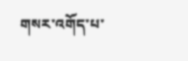གསར་འགོད་པ་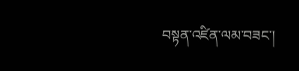བསྟན་འཛིན་ལམ་བཟང་།